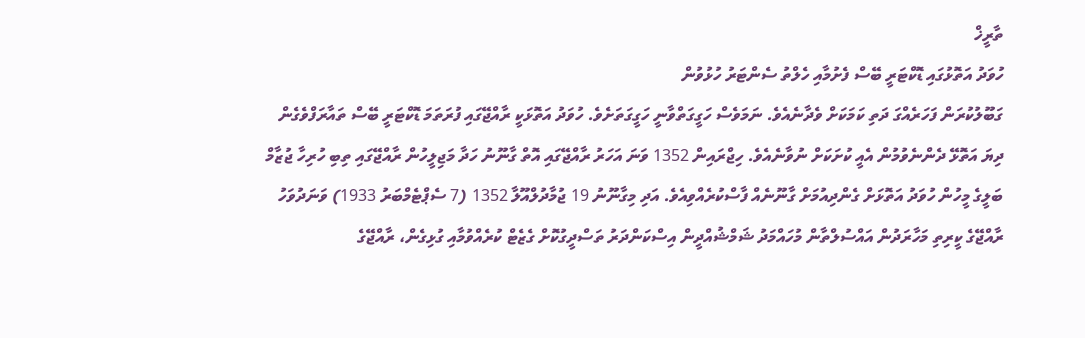ތާރީޚް
ހުވަދު އަތޮޅުގައި ޑޮކްޓަރީ ބޭސް ފެށުމާއި ހެލްތު ސެންޓަރު ހުޅުވުން
ގަބޫލުކުރަން ފަހަރެއްގަ ދަތި ކަމަކަށް ވެދާނެއެވެ. ނަމަވެސް ހަގީގަތްވާނީ ހަގީގަތަށެވެ. ހުވަދު އަތޮޅަކީ ރާއްޖޭގައި ފުރަތަމަ ޑޮކްޓަރީ ބޭސް ތައާރަފްވެގެން ދިޔަ އަތޮޅޭ ދެންނެވުމުން އެއީ ކުށަކަށް ނުވާނެއެވެ. ހިޖްރައިން 1352 ވަނަ އަހަރު ރާއްޖޭގައި އޮތް ގާނޫނު ހަދާ މަޖިލީހުން ރާއްޖޭގައި ތިބި ހުރިހާ ޖުޒާމް ބަލީގެ މީހުން ހުވަދު އަތޮޅަށް ގެންދިއުމަށް ގާނޫނެއް ފާސްކުރެއްވިއެވެ. އަދި މިގާނޫނު 19 ޖުމާދުލްއޫލާ 1352 (7 ސެޕްޓެމްބަރު 1933) ވަނަދުވަހު ރާއްޖޭގެ ކީރިތި މަހާރަދުން އައްސުލްތާން މުހައްމަދު ޝަމްޝުއްދީން އިސްކަންދަރު ތަސްދީގުކޮށް ގެޒެޓް ކުރެއްވުމާއި ގުޅިގެން، ރާއްޖޭގެ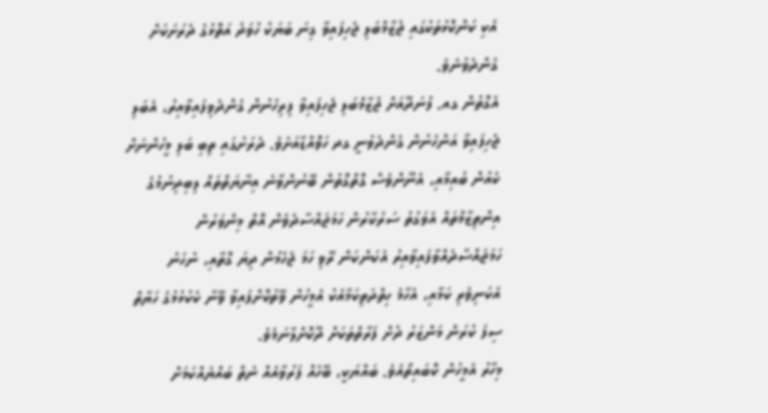އެކި ކަންކޮޅުތަކުގައި ޖުޒާމްބަލި ޖެހިފައިވާ ގިނަ ބަޔަކު ހުވަދު އަތޮޅުގެ ދެރަށަކަށް ގެންދެވުނެވެ.
އެގޮތުން ގއ. ފުނަދޫއަށް ޖުޒާމްބަލި ޖެހިފައިވާ ފިރިހެނުން ގެންދެވިފައިވާއިރު، އެބަލި ޖެހިފައިވާ އަންހެނުން ގެންދެވުނީ ގދ ހަވޮއްޑާއަށެވެ. ދެރަށުގައި ތިބި ބަލި މީހުންނަށް ކެއުން ބުއިމާއި، އެނޫންވެސް ގޮތްގޮތުން ބޭނުންވާނެ އިނާޔަތްތައް ލިބިދިނުމުގެ އިންތިޒާމްތައް އެވަގުތު ސަރުކާރުން ހަމަޖައްސާދެވެން އޮތް މިންވަރުން ހަމަޖައްސާދެއްވާފައިވާއިރު އެކަންކަން ރޭވި ހަމަ ޖެހެމުން ދިޔަ ގޮތާއި، ނުހަނު އެކަނިވެރި ކަމާއި، އެހާމެ ހިތްދަތިކަމާއެކު އެމީހުން ވޭތުކޮށްފައިވާ ވޭނާ ކެކުޅުމުގެ ހަޔާތް ސިފަ ކުރަން މަންޒަރު ދުށް ފަރާތްތަކަށް ދޫކޮށްލާނަމެވެ.
މިހާރު އެމީހުން ކޮބައިތޯއެވެ. ބައްޔަކީ، ބޭހެއް ފަރުވާއެއް ނެތް ބައްޔެއްކަމަށް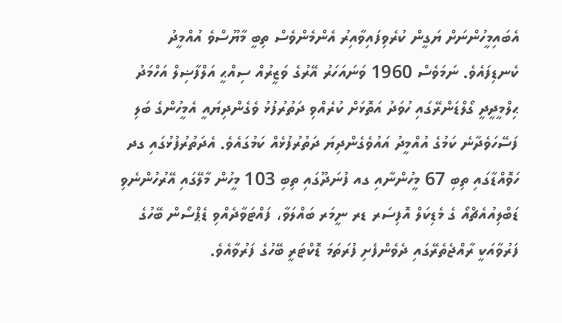އެބައިމީހުންނަށް ޔަގީން ކުރެވިފައިވާއިރު އެންމެންވެސް ތިބީ މާޔޫސްވެ އުއްމީދު ކެނޑިފައެވެ. ނަމަވެސް 1960 ވަނައަހަރު އޭރުގެ ވަޒީރުއް ސިއްޙީ އަލްފާޟިލް އަހްމަދު ޙިލްމީދީދީ ގޯލްޑަންރޭގައި ހުވަދު އަތޮޅަށް ކުރެއްވި ދަތުރުފުޅު ވެގެންދިޔައީ އެމީހުންގެ ބަލި ފަސޭހަވެދާނެ ކަމުގެ އުއްމީދު އައުވެގެންދިޔަ ދަތުރުފުޅެއް ކަމުގައެވެ. އެދަތުރުފުޅުގައި ގދ ހަވޮއްޑާގައި ތިބި 67 މީހުންނާއި ގއ ފުނަދޫގައި ތިބި 103 މީހުން މާލޭގައި އޭރުހުންނެވި ޑަބްލިއުއެޗްއޯ ގެ މެޑިކަލް އޮފިސަރ ޑރ ނީމަރ ބައްލަވާ، ފައްޓަވާދެއްވި ޑެޕްސޯން ބޭހުގެ ފަރުވާއަކީ ރާއްޖެތެރޭގައި ދެވެންފެށި ފުރަތަމަ ޑޮކްޓަރީ ބޭހުގެ ފަރުވާއެވެ.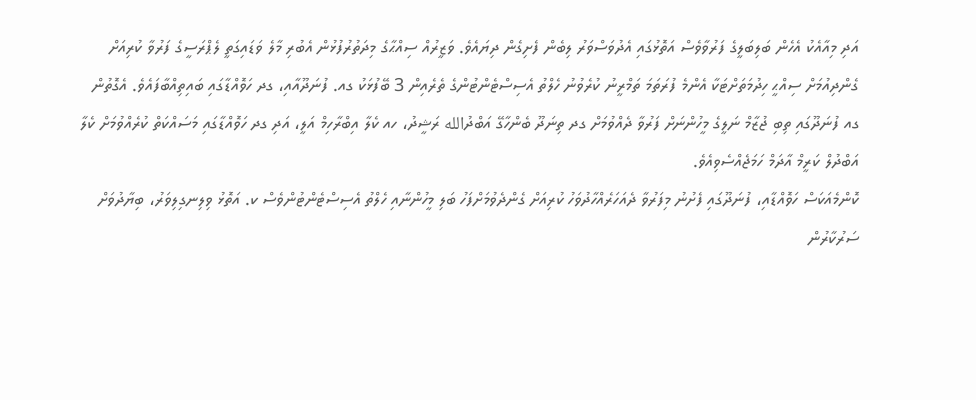އަދި މިއާއެކު އެހެން ބަލިބަލީގެ ފަރުވާވެސް އަތޮޅުގައި އެދުވަސްވަރު ލިބެން ފެށިގެން ދިޔައެވެ. ވަޒީރުއް ސިއްޙާގެ މިދަތުރުފުޅުން އެބުރި މާލެ ވަޑައިގަތީ ލެޕްރަސީގެ ފަރުވާ ކުރިއަށް ގެންދިއުމަށް ސިއްޙީ ހިދުމަތަށްޓަކާ އެންމެ ފުރަތަމަ ތަމްރީނު ކުރެވުނު ހެލްތު އެސިސްޓެންޓުންގެ ތެރެއިން 3 ބޭފުޅަކު ގއ. ފުނަދޫއާއި، ގދ ހަވޮއްޑާގައި ބައިތިއްބާފައެވެ. އެގޮތުން ގއ ފުނަދޫގައި ތިބި ޖުޒާމް ނަލީގެ މީހުންނަށް ފަރުވާ ދެއްވުމަށް ގދ ތިނަދޫ ބެންހާގޭ އަބްދުالله ރަޝީދު، ހއ ކެލާ އިބްރާހިމް އަލީ، އަދި ގދ ހަވޮއްޑާގައި މަސައްކަތް ކުރެއްވުމަށް ކެލާ އަބްދުލް ކަރީމް އާދަމް ހަމަޖެއްސެވިއެވެ.
ކޮންމެއަކަސް ހަވޮއްޑާއި، ފުނަދޫގައި ފެށުނު މިފަރުވާ ދެއަހަރެއްހާދުވަހު ކުރިއަށް ގެންދެވުމަށްފަހު ބަލި މީހުންނާއި ހެލްތު އެސިސްޓެންޓުންވެސް ކ. އަތޮޅު ވިލިނގިލިވަރު، ބިޔާދުވަށް ސަރުކާރުން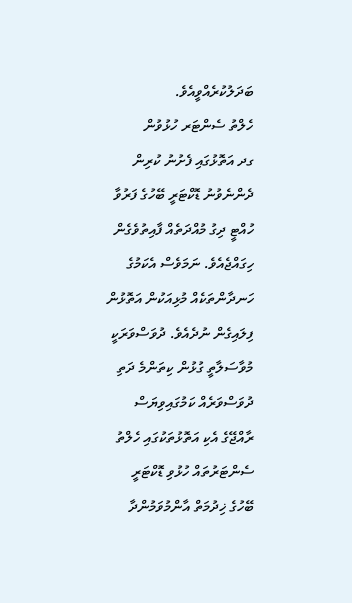ބަދަލުކުރެއްވީއެވެ.
ހެލްތު ސެންޓަރ ހުޅުވުން
ގދ އަތޮޅުގައި ފެށުނު ކުރިން ދެންނެވުނު ޑޮކްޓަރީ ބޭހުގެ ފަރުވާ ހުއްޓީ ދިގު މުއްދަތެއް ފާއިތުވެގެން ހިގައްޖެއެވެ. ނަމަވެސް އެކަމުގެ ހަނދާންތަކެއް މުޅިއަކުން އަތޮޅުން ފިލައިގެން ނުދެއެވެ. ދުވަސްވަރަކީ މުވާސަލާތީ ގުޅުން ކިތަންމެ ދަތި ދުވަސްވަރެއް ކަމުގައިވިޔަސް ރާއްޖޭގެ އެކި އަތޮޅުތަކުގައި ހެލްތު ސެންޓަރުތައް ހުޅުވި ޑޮކްޓަރީ ބޭހުގެ ޚިދުމަތް އާންމުވަމުންދާ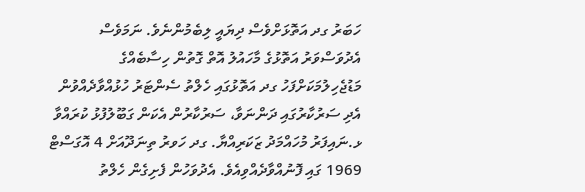ހަބަރު ގދ އަތޮޅަށްވެސް ދިޔައީ ލިބެމުންނެވެ. ނަމަވެސް އެދުވަސްވަރު އަތޮޅުގެ މާހައުލު އޮތް ގޮތުން ހިސާބެއްގެ މަޑުޖެހިލުމަކަށްފަހު ގދ އަތޮޅުގައި ހެލްތު ސެންޓަރު ހުޅުއްވާދެއްވުން އެދި ސަރުކާރުގައި ދަންނަވާ، ސަރުކާރުން އެކަން ގަބޫލުފުޅު ކުރައްވާ ޅ.ނައިފަރު މުހައްމަދު ޒަކަރިއްޔާ. ގދ ހަވރު ތިނަދޫއަށް 4 އޮގަސްޓް 1969 ގައި ފޮނުއްވާދެއްވިއެވެ. އެދުވަހުން ފެށިގެން ހެލްތު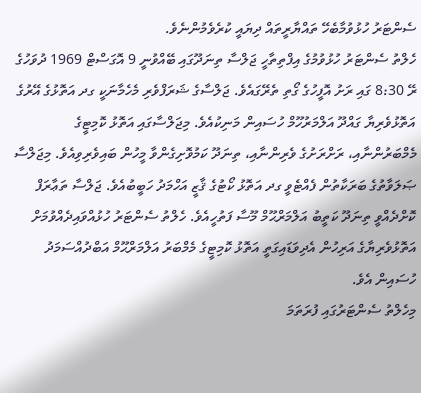ސެންޓަރު ހުޅުވުމާބެހޭ ތައްޔާރީތައް ދިޔައީ ކުރެވެމުންނެވެ.
ހެލްތު ސެންޓަރު ހުޅުވުމުގެ އިފްތިތާހީ ޖަލްސާ ތިނަދޫގައި ބޭއްވުނީ 9 އޮގަސްޓް 1969 ދުވަހުގެ ރޭ 8:30 ގައި ރަށު އޮފީހުގެ ގޯތި ތެރޭގައެވެ. ޖަލްސާގެ ޝަރަފްވެރި މެހެމާނަކީ ގދ އަތޮޅުގެ އޭރުގެ އަތޮޅުވެރިޔާ ގައްދޫ އަލްމަރުހޫމް ހުސައިން މަނިކުއެވެ. މިޖަލްސާގައި އަތޮޅު ކޮމިޓީގެ މެމްބަރުންނާއި، ރަށްރަށުގެ ވެރިންނާއި، ތިނަދޫ ކަމުވޮށިގެންވާ މީހުން ބައިވެރިވިއެވެ. މިޖަލްސާ ޞަލަވާތުގެ ބަރަކާތުން ފެއްޓެވީ ގދ އަތޮޅު ކޯޓުގެ ޤާޒީ އަހްމަދު ހަބީބުއެވެ. ޖަލްސާ ތަޢާރަފް ކޮށްދެއްވީ ތިނަދޫ ކަތީބު އަލްމަރްޙޫމް މޫސާ ފަތުހީއެވެ. ހެލްތު ސެންޓަރު ހުޅުއްވައިދެއްވުމަށް އަތޮޅުވެރިޔާގެ އަރިހުން އެދިވަޑައިގަތީ އަތޮޅު ކޮމިޓީގެ މެމްބަރު އަލްމަރްޙޫމް އަބްދުއްސަމަދު ހުސައިން އެވެ.
މިހެލްތު ސެންޓަރުގައި ފުރަތަމަ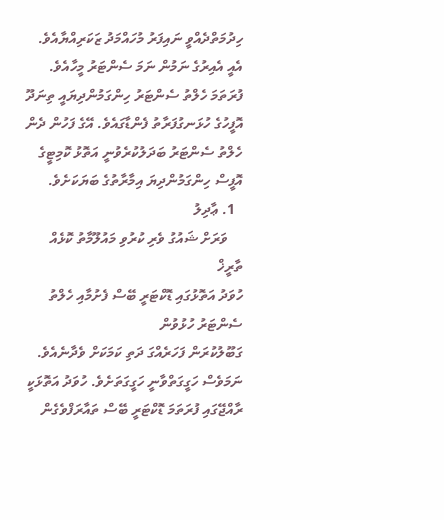ހިދުމަތްދެއްވީ ނައިފަރު މުހައްމަދު ޒަކަރިއްޔާއެވެ. އެއީ އެއިރުގެ ނަމުން ނަމަ ސެންޓަރު މީހާއެވެ. ފުރަތަމަ ހެލްތު ސެންޓަރު ހިންގަމުންދިޔައީ ތިނަދޫ އޮފީހުގެ ހުޅަނގުފަރާތު ފެންޑާގައެވެ. އޭގެ ފަހުން ދެން ހެލްތު ސެންޓަރު ބަދަލުކުރެވުނީ އަތޮޅު ކޮމިޓީގެ އޮފީސް ހިންގަމުންދިޔަ އިމާރާތުގެ ބަޔަކަށެވެ.
  1. ޢާދިލު
    ވަރަށް ޝައުގު ވެރި ކުރުވި މައުލޫމާތު ކޮޅެއް
ތާރީޚް
ހުވަދު އަތޮޅުގައި ޑޮކްޓަރީ ބޭސް ފެށުމާއި ހެލްތު ސެންޓަރު ހުޅުވުން
ގަބޫލުކުރަން ފަހަރެއްގަ ދަތި ކަމަކަށް ވެދާނެއެވެ. ނަމަވެސް ހަގީގަތްވާނީ ހަގީގަތަށެވެ. ހުވަދު އަތޮޅަކީ ރާއްޖޭގައި ފުރަތަމަ ޑޮކްޓަރީ ބޭސް ތައާރަފްވެގެން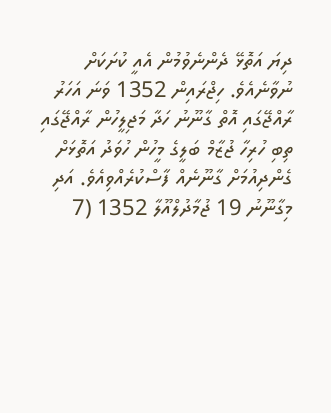ދިޔަ އަތޮޅޭ ދެންނެވުމުން އެއީ ކުށަކަށް ނުވާނެއެވެ. ހިޖްރައިން 1352 ވަނަ އަހަރު ރާއްޖޭގައި އޮތް ގާނޫނު ހަދާ މަޖިލީހުން ރާއްޖޭގައި ތިބި ހުރިހާ ޖުޒާމް ބަލީގެ މީހުން ހުވަދު އަތޮޅަށް ގެންދިއުމަށް ގާނޫނެއް ފާސްކުރެއްވިއެވެ. އަދި މިގާނޫނު 19 ޖުމާދުލްއޫލާ 1352 (7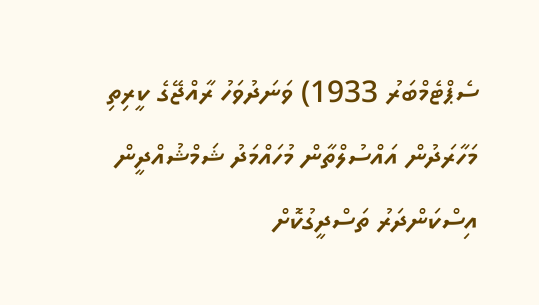ސެޕްޓެމްބަރު 1933) ވަނަދުވަހު ރާއްޖޭގެ ކީރިތި މަހާރަދުން އައްސުލްތާން މުހައްމަދު ޝަމްޝުއްދީން އިސްކަންދަރު ތަސްދީގުކޮށް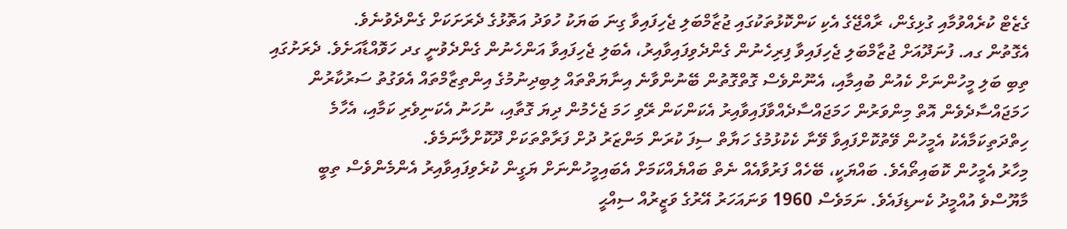ގެޒެޓް ކުރެއްވުމާއި ގުޅިގެން، ރާއްޖޭގެ އެކި ކަންކޮޅުތަކުގައި ޖުޒާމްބަލި ޖެހިފައިވާ ގިނަ ބަޔަކު ހުވަދު އަތޮޅުގެ ދެރަށަކަށް ގެންދެވުނެވެ.
އެގޮތުން ގއ. ފުނަދޫއަށް ޖުޒާމްބަލި ޖެހިފައިވާ ފިރިހެނުން ގެންދެވިފައިވާއިރު، އެބަލި ޖެހިފައިވާ އަންހެނުން ގެންދެވުނީ ގދ ހަވޮއްޑާއަށެވެ. ދެރަށުގައި ތިބި ބަލި މީހުންނަށް ކެއުން ބުއިމާއި، އެނޫންވެސް ގޮތްގޮތުން ބޭނުންވާނެ އިނާޔަތްތައް ލިބިދިނުމުގެ އިންތިޒާމްތައް އެވަގުތު ސަރުކާރުން ހަމަޖައްސާދެވެން އޮތް މިންވަރުން ހަމަޖައްސާދެއްވާފައިވާއިރު އެކަންކަން ރޭވި ހަމަ ޖެހެމުން ދިޔަ ގޮތާއި، ނުހަނު އެކަނިވެރި ކަމާއި، އެހާމެ ހިތްދަތިކަމާއެކު އެމީހުން ވޭތުކޮށްފައިވާ ވޭނާ ކެކުޅުމުގެ ހަޔާތް ސިފަ ކުރަން މަންޒަރު ދުށް ފަރާތްތަކަށް ދޫކޮށްލާނަމެވެ.
މިހާރު އެމީހުން ކޮބައިތޯއެވެ. ބައްޔަކީ، ބޭހެއް ފަރުވާއެއް ނެތް ބައްޔެއްކަމަށް އެބައިމީހުންނަށް ޔަގީން ކުރެވިފައިވާއިރު އެންމެންވެސް ތިބީ މާޔޫސްވެ އުއްމީދު ކެނޑިފައެވެ. ނަމަވެސް 1960 ވަނައަހަރު އޭރުގެ ވަޒީރުއް ސިއްޙީ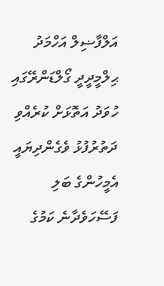އަލްފާޟިލް އަހްމަދު ޙިލްމީދީދީ ގޯލްޑަންރޭގައި ހުވަދު އަތޮޅަށް ކުރެއްވި ދަތުރުފުޅު ވެގެންދިޔައީ އެމީހުންގެ ބަލި ފަސޭހަވެދާނެ ކަމުގެ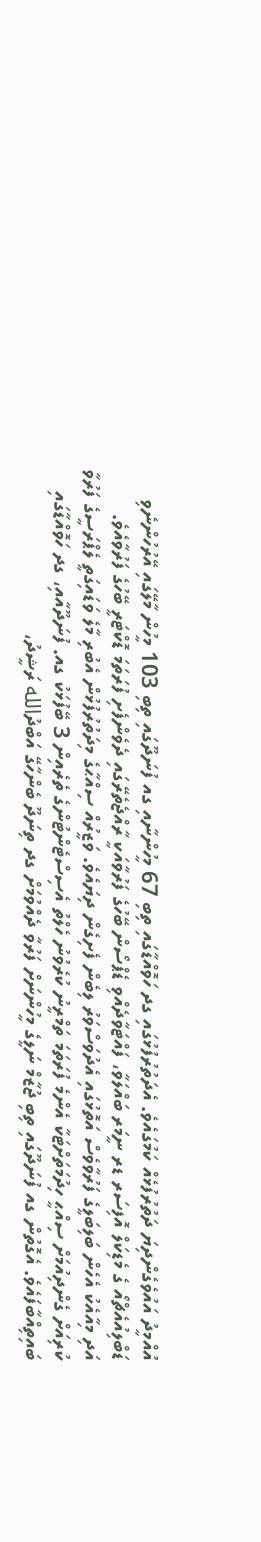އުއްމީދު އައުވެގެންދިޔަ ދަތުރުފުޅެއް ކަމުގައެވެ. އެދަތުރުފުޅުގައި ގދ ހަވޮއްޑާގައި ތިބި 67 މީހުންނާއި ގއ ފުނަދޫގައި ތިބި 103 މީހުން މާލޭގައި އޭރުހުންނެވި ޑަބްލިއުއެޗްއޯ ގެ މެޑިކަލް އޮފިސަރ ޑރ ނީމަރ ބައްލަވާ، ފައްޓަވާދެއްވި ޑެޕްސޯން ބޭހުގެ ފަރުވާއަކީ ރާއްޖެތެރޭގައި ދެވެންފެށި ފުރަތަމަ ޑޮކްޓަރީ ބޭހުގެ ފަރުވާއެވެ.
އަދި މިއާއެކު އެހެން ބަލިބަލީގެ ފަރުވާވެސް އަތޮޅުގައި އެދުވަސްވަރު ލިބެން ފެށިގެން ދިޔައެވެ. ވަޒީރުއް ސިއްޙާގެ މިދަތުރުފުޅުން އެބުރި މާލެ ވަޑައިގަތީ ލެޕްރަސީގެ ފަރުވާ ކުރިއަށް ގެންދިއުމަށް ސިއްޙީ ހިދުމަތަށްޓަކާ އެންމެ ފުރަތަމަ ތަމްރީނު ކުރެވުނު ހެލްތު އެސިސްޓެންޓުންގެ ތެރެއިން 3 ބޭފުޅަކު ގއ. ފުނަދޫއާއި، ގދ ހަވޮއްޑާގައި ބައިތިއްބާފައެވެ. އެގޮތުން ގއ ފުނަދޫގައި ތިބި ޖުޒާމް ނަލީގެ މީހުންނަށް ފަރުވާ ދެއްވުމަށް ގދ ތިނަދޫ ބެންހާގޭ އަބްދުالله ރަޝީދު،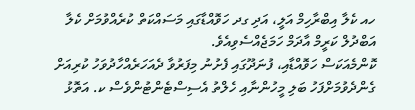ހއ ކެލާ އިބްރާހިމް އަލީ، އަދި ގދ ހަވޮއްޑާގައި މަސައްކަތް ކުރެއްވުމަށް ކެލާ އަބްދުލް ކަރީމް އާދަމް ހަމަޖެއްސެވިއެވެ.
ކޮންމެއަކަސް ހަވޮއްޑާއި، ފުނަދޫގައި ފެށުނު މިފަރުވާ ދެއަހަރެއްހާދުވަހު ކުރިއަށް ގެންދެވުމަށްފަހު ބަލި މީހުންނާއި ހެލްތު އެސިސްޓެންޓުންވެސް ކ. އަތޮޅު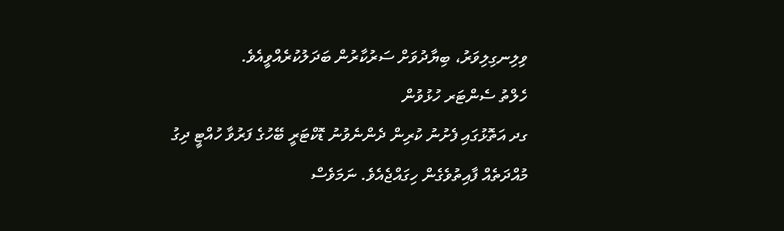ވިލިނގިލިވަރު، ބިޔާދުވަށް ސަރުކާރުން ބަދަލުކުރެއްވީއެވެ.
ހެލްތު ސެންޓަރ ހުޅުވުން
ގދ އަތޮޅުގައި ފެށުނު ކުރިން ދެންނެވުނު ޑޮކްޓަރީ ބޭހުގެ ފަރުވާ ހުއްޓީ ދިގު މުއްދަތެއް ފާއިތުވެގެން ހިގައްޖެއެވެ. ނަމަވެސް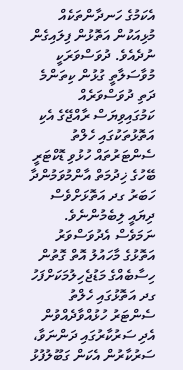އެކަމުގެ ހަނދާންތަކެއް މުޅިއަކުން އަތޮޅުން ފިލައިގެން ނުދެއެވެ. ދުވަސްވަރަކީ މުވާސަލާތީ ގުޅުން ކިތަންމެ ދަތި ދުވަސްވަރެއް ކަމުގައިވިޔަސް ރާއްޖޭގެ އެކި އަތޮޅުތަކުގައި ހެލްތު ސެންޓަރުތައް ހުޅުވި ޑޮކްޓަރީ ބޭހުގެ ޚިދުމަތް އާންމުވަމުންދާ ހަބަރު ގދ އަތޮޅަށްވެސް ދިޔައީ ލިބެމުންނެވެ. ނަމަވެސް އެދުވަސްވަރު އަތޮޅުގެ މާހައުލު އޮތް ގޮތުން ހިސާބެއްގެ މަޑުޖެހިލުމަކަށްފަހު ގދ އަތޮޅުގައި ހެލްތު ސެންޓަރު ހުޅުއްވާދެއްވުން އެދި ސަރުކާރުގައި ދަންނަވާ، ސަރުކާރުން އެކަން ގަބޫލުފުޅު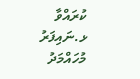ކުރައްވާ ޅ.ނައިފަރު މުހައްމަދު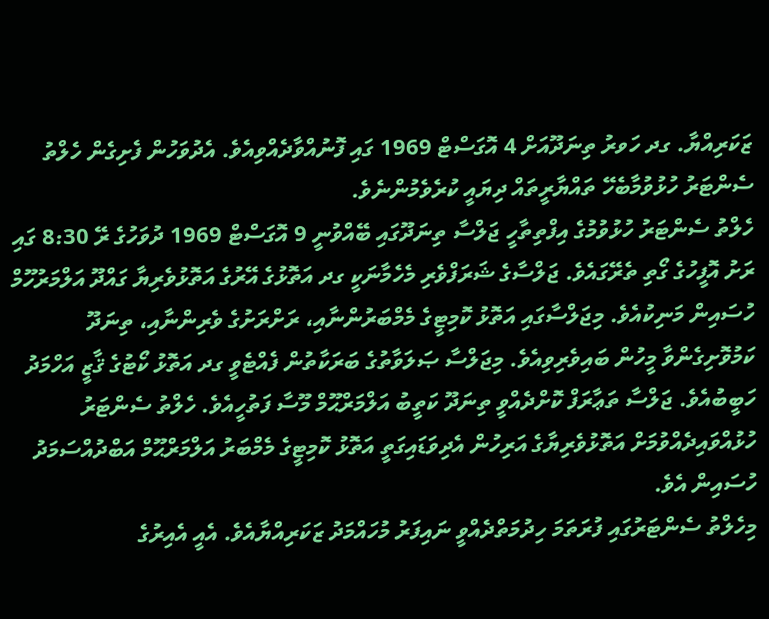ޒަކަރިއްޔާ. ގދ ހަވރު ތިނަދޫއަށް 4 އޮގަސްޓް 1969 ގައި ފޮނުއްވާދެއްވިއެވެ. އެދުވަހުން ފެށިގެން ހެލްތު ސެންޓަރު ހުޅުވުމާބެހޭ ތައްޔާރީތައް ދިޔައީ ކުރެވެމުންނެވެ.
ހެލްތު ސެންޓަރު ހުޅުވުމުގެ އިފްތިތާހީ ޖަލްސާ ތިނަދޫގައި ބޭއްވުނީ 9 އޮގަސްޓް 1969 ދުވަހުގެ ރޭ 8:30 ގައި ރަށު އޮފީހުގެ ގޯތި ތެރޭގައެވެ. ޖަލްސާގެ ޝަރަފްވެރި މެހެމާނަކީ ގދ އަތޮޅުގެ އޭރުގެ އަތޮޅުވެރިޔާ ގައްދޫ އަލްމަރުހޫމް ހުސައިން މަނިކުއެވެ. މިޖަލްސާގައި އަތޮޅު ކޮމިޓީގެ މެމްބަރުންނާއި، ރަށްރަށުގެ ވެރިންނާއި، ތިނަދޫ ކަމުވޮށިގެންވާ މީހުން ބައިވެރިވިއެވެ. މިޖަލްސާ ޞަލަވާތުގެ ބަރަކާތުން ފެއްޓެވީ ގދ އަތޮޅު ކޯޓުގެ ޤާޒީ އަހްމަދު ހަބީބުއެވެ. ޖަލްސާ ތަޢާރަފް ކޮށްދެއްވީ ތިނަދޫ ކަތީބު އަލްމަރްޙޫމް މޫސާ ފަތުހީއެވެ. ހެލްތު ސެންޓަރު ހުޅުއްވައިދެއްވުމަށް އަތޮޅުވެރިޔާގެ އަރިހުން އެދިވަޑައިގަތީ އަތޮޅު ކޮމިޓީގެ މެމްބަރު އަލްމަރްޙޫމް އަބްދުއްސަމަދު ހުސައިން އެވެ.
މިހެލްތު ސެންޓަރުގައި ފުރަތަމަ ހިދުމަތްދެއްވީ ނައިފަރު މުހައްމަދު ޒަކަރިއްޔާއެވެ. އެއީ އެއިރުގެ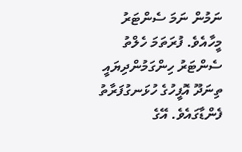ނަމުން ނަމަ ސެންޓަރު މީހާއެވެ. ފުރަތަމަ ހެލްތު ސެންޓަރު ހިންގަމުންދިޔައީ ތިނަދޫ އޮފީހުގެ ހުޅަނގުފަރާތު ފެންޑާގައެވެ. އޭގެ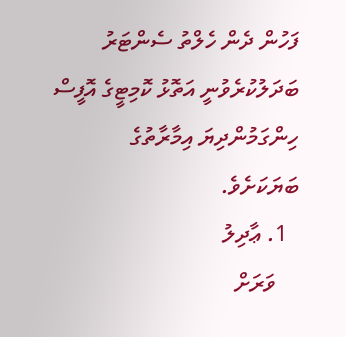ފަހުން ދެން ހެލްތު ސެންޓަރު ބަދަލުކުރެވުނީ އަތޮޅު ކޮމިޓީގެ އޮފީސް ހިންގަމުންދިޔަ އިމާރާތުގެ ބަޔަކަށެވެ.
  1. ޢާދިލު
    ވަރަށް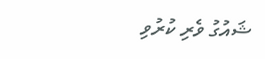ޝައުގު ވެރި ކުރުވި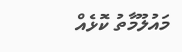މައުލޫމާތު ކޮޅެއް